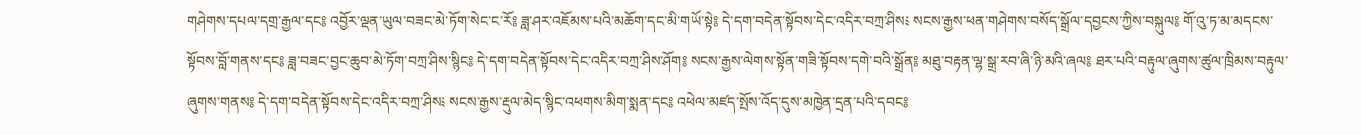གཤེགས་དཔལ་དགྲ་རྒྱལ་དང༔ འབྱོར་ལྡན་ཡུལ་བཟང་མེ་ཏོག་སེང་ང་རོ༔ ཟླ་ཤར་འཇོམས་པའི་མཆོག་དང་མི་གཡོ་སྟེ༔ དེ་དག་བདེན་སྟོབས་དེང་འདིར་བཀྲ་ཤིས༴ སངས་རྒྱས་ཕན་གཤེགས་བསོད་སྒྲོལ་དབྱངས་ཀྱིས་བསྐུལ༔ གོ་འུ་ཏ་མ་མདངས་སྟོབས་བློ་གནས་དང༔ ཟླ་བཟང་བྱང་ཆུབ་མེ་ཏོག་བཀྲ་ཤིས་སྙིང༔ དེ་དག་བདེན་སྟོབས་དེང་འདིར་བཀྲ་ཤིས་ཤོག༔ སངས་རྒྱས་ལེགས་སྟོན་གཟི་སྟོབས་དགེ་བའི་སྒྲོན༔ མཐུ་བརྟན་ལྷ་སྒྲ་རབ་ཞི་ཉི་མའི་ཞལ༔ ཐར་པའི་བརྟུལ་ཞུགས་ཚུལ་ཁྲིམས་བརྟུལ་ཞུགས་གནས༔ དེ་དག་བདེན་སྟོབས་དེང་འདིར་བཀྲ་ཤིས༴ སངས་རྒྱས་རྡུལ་མེད་སྙིང་འཕགས་མིག་སྨན་དང༔ འཕེལ་མཛད་སྤོས་འོད་དུས་མཁྱེན་དྲན་པའི་དབང༔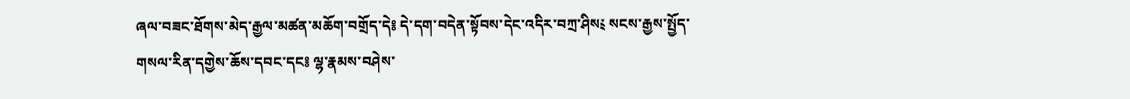ཞལ་བཟང་ཐོགས་མེད་རྒྱལ་མཚན་མཆོག་བགྲོད་དེ༔ དེ་དག་བདེན་སྟོབས་དེང་འདིར་བཀྲ་ཤིས༴ སངས་རྒྱས་སྤྱོད་གསལ་རིན་དགྱེས་ཆོས་དབང་དང༔ ལྷ་རྣམས་བཤེས་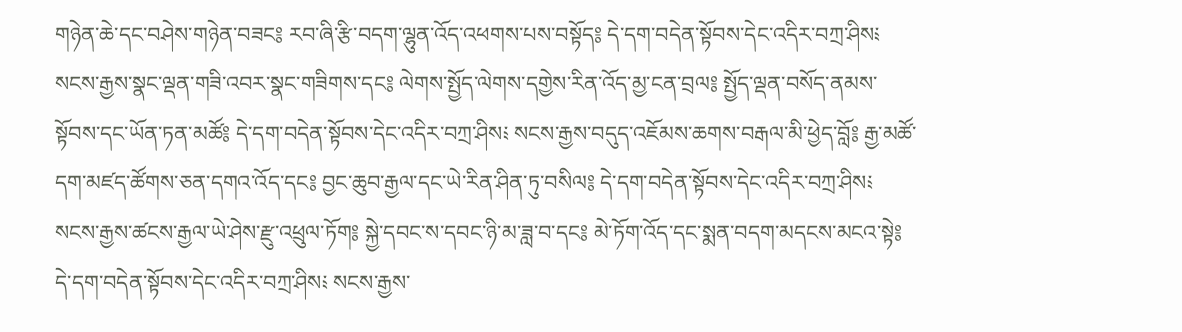གཉེན་ཆེ་དང་བཤེས་གཉེན་བཟང༔ རབ་ཞི་རྩི་བདག་ལྷུན་འོད་འཕགས་པས་བསྟོད༔ དེ་དག་བདེན་སྟོབས་དེང་འདིར་བཀྲ་ཤིས༴ སངས་རྒྱས་སྣང་ལྡན་གཟི་འབར་སྣང་གཟིགས་དང༔ ལེགས་སྤྱོད་ལེགས་དགྱེས་རིན་འོད་མྱ་ངན་བྲལ༔ སྤྱོད་ལྡན་བསོད་ནམས་སྟོབས་དང་ཡོན་ཏན་མཚོ༔ དེ་དག་བདེན་སྟོབས་དེང་འདིར་བཀྲ་ཤིས༴ སངས་རྒྱས་བདུད་འཇོམས་ཆགས་བརྒལ་མི་ཕྱེད་བློ༔ རྒྱ་མཚོ་དག་མཛད་ཚོགས་ཅན་དགའ་འོད་དང༔ བྱང་ཆུབ་རྒྱལ་དང་ཡེ་རིན་ཤིན་ཏུ་བསིལ༔ དེ་དག་བདེན་སྟོབས་དེང་འདིར་བཀྲ་ཤིས༴ སངས་རྒྱས་ཚངས་རྒྱལ་ཡེ་ཤེས་རྫུ་འཕྲུལ་ཏོག༔ སྐྱེ་དབང་ས་དབང་ཉི་མ་ཟླ་བ་དང༔ མེ་ཏོག་འོད་དང་སྨན་བདག་མདངས་མངའ་སྟེ༔ དེ་དག་བདེན་སྟོབས་དེང་འདིར་བཀྲ་ཤིས༴ སངས་རྒྱས་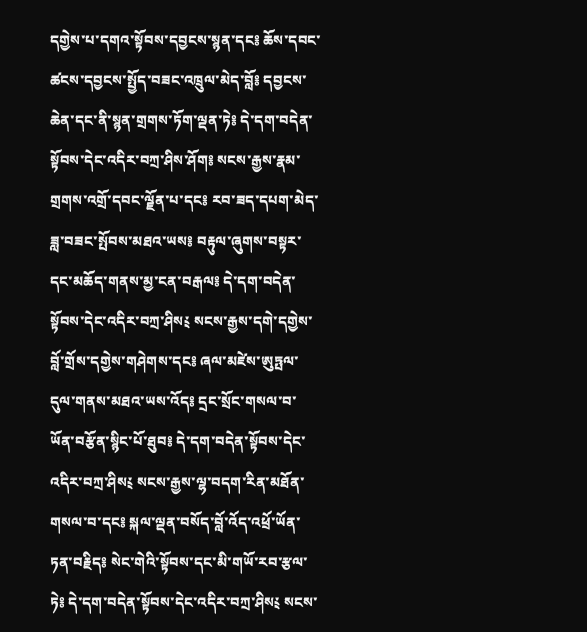དགྱེས་པ་དགའ་སྟོབས་དབྱངས་སྙན་དང༔ ཆོས་དབང་ཚངས་དབྱངས་སྤྱོད་བཟང་འཁྲུལ་མེད་བློ༔ དབྱངས་ཆེན་དང་ནི་སྙན་གྲགས་ཏོག་ལྡན་ཏེ༔ དེ་དག་བདེན་སྟོབས་དེང་འདིར་བཀྲ་ཤིས་ཤོག༔ སངས་རྒྱས་རྣམ་གྲགས་འགྲོ་དབང་ལྗོན་པ་དང༔ རབ་ཟད་དཔག་མེད་ཟླ་བཟང་སྤོབས་མཐའ་ཡས༔ བརྟུལ་ཞུགས་བསྟར་དང་མཆོད་གནས་མྱ་ངན་བརྒལ༔ དེ་དག་བདེན་སྟོབས་དེང་འདིར་བཀྲ་ཤིས༴ སངས་རྒྱས་དགེ་དགྱེས་བློ་གྲོས་དགྱེས་གཤེགས་དང༔ ཞལ་མཛེས་ཨུཏྤལ་དུལ་གནས་མཐའ་ཡས་འོད༔ དྲང་སྲོང་གསལ་བ་ཡོན་བརྩོན་སྙིང་པོ་ཐུབ༔ དེ་དག་བདེན་སྟོབས་དེང་འདིར་བཀྲ་ཤིས༴ སངས་རྒྱས་ལྷ་བདག་རིན་མཐོན་གསལ་བ་དང༔ སྐལ་ལྡན་བསོད་བློ་འོད་འཕྲོ་ཡོན་ཏན་བརྗིད༔ སེང་གེའི་སྟོབས་དང་མི་གཡོ་རབ་རྩལ་ཏེ༔ དེ་དག་བདེན་སྟོབས་དེང་འདིར་བཀྲ་ཤིས༴ སངས་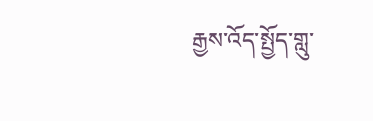རྒྱས་འོད་སྤྱོད་གླུ་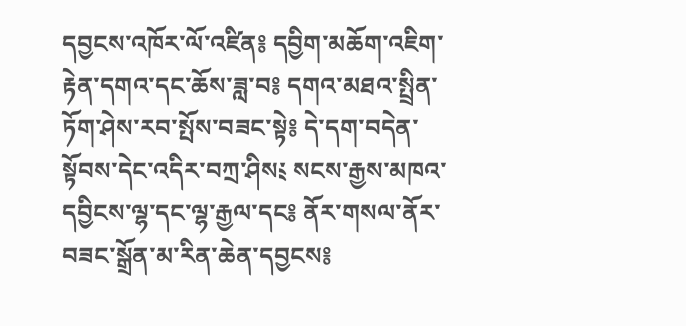དབྱངས་འཁོར་ལོ་འཛིན༔ དབྱིག་མཆོག་འཇིག་རྟེན་དགའ་དང་ཆོས་ཟླ་བ༔ དགའ་མཐའ་སྤྲིན་ཏོག་ཤེས་རབ་སྤོས་བཟང་སྟེ༔ དེ་དག་བདེན་སྟོབས་དེང་འདིར་བཀྲ་ཤིས༴ སངས་རྒྱས་མཁའ་དབྱིངས་ལྷ་དང་ལྷ་རྒྱལ་དང༔ ནོར་གསལ་ནོར་བཟང་སྒྲོན་མ་རིན་ཆེན་དབྱངས༔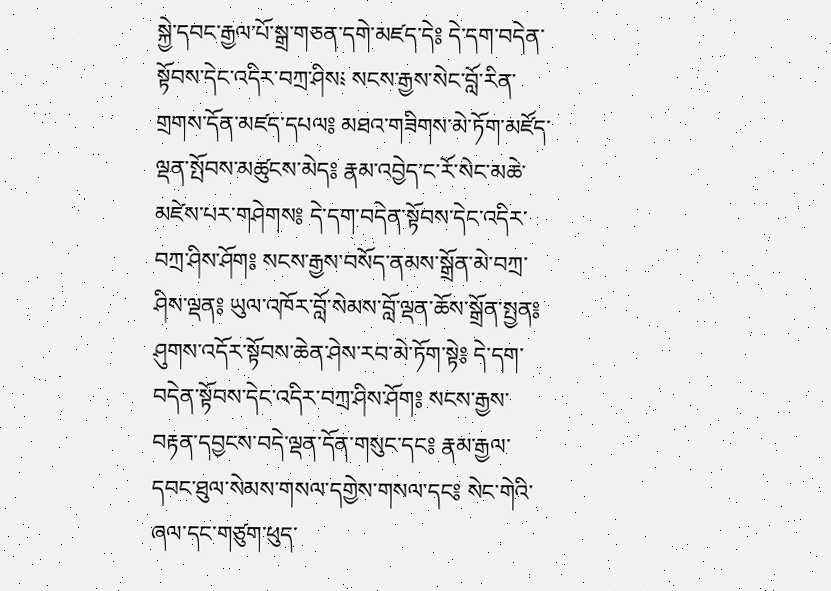སྐྱེ་དབང་རྒྱལ་པོ་སྒྲ་གཅན་དགེ་མཛད་དེ༔ དེ་དག་བདེན་སྟོབས་དེང་འདིར་བཀྲ་ཤིས༴ སངས་རྒྱས་སེང་བློ་རིན་གྲགས་དོན་མཛད་དཔལ༔ མཐའ་གཟིགས་མེ་ཏོག་མཛོད་ལྡན་སྤོབས་མཚུངས་མེད༔ རྣམ་འབྱེད་ང་རོ་སེང་མཆེ་མཛེས་པར་གཤེགས༔ དེ་དག་བདེན་སྟོབས་དེང་འདིར་བཀྲ་ཤིས་ཤོག༔ སངས་རྒྱས་བསོད་ནམས་སྒྲོན་མེ་བཀྲ་ཤིས་ལྡན༔ ཡུལ་འཁོར་བློ་སེམས་བློ་ལྡན་ཆོས་སྒྲོན་སྤྱན༔ ཤུགས་འདོར་སྟོབས་ཆེན་ཤེས་རབ་མེ་ཏོག་སྟེ༔ དེ་དག་བདེན་སྟོབས་དེང་འདིར་བཀྲ་ཤིས་ཤོག༔ སངས་རྒྱས་བརྟན་དབྱངས་བདེ་ལྡན་དོན་གསུང་དང༔ རྣམ་རྒྱལ་དབང་ཐུལ་སེམས་གསལ་དགྱེས་གསལ་དང༔ སེང་གེའི་ཞལ་དང་གཙུག་ཕུད་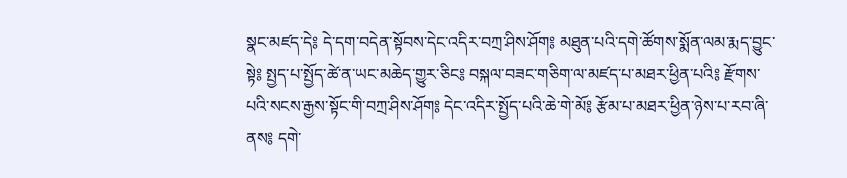སྣང་མཛད་དེ༔ དེ་དག་བདེན་སྟོབས་དེང་འདིར་བཀྲ་ཤིས་ཤོག༔ མཐུན་པའི་དགེ་ཚོགས་སྨོན་ལམ་རྨད་བྱུང་སྟེ༔ སྤྱད་པ་སྤྱོད་ཚེ་ན་ཡང་མཆེད་གྱུར་ཅིང༔ བསྐལ་བཟང་གཅིག་ལ་མཛད་པ་མཐར་ཕྱིན་པའི༔ རྫོགས་པའི་སངས་རྒྱས་སྟོང་གི་བཀྲ་ཤིས་ཤོག༔ དེང་འདིར་སྤྱོད་པའི་ཆེ་གེ་མོ༔ རྩོམ་པ་མཐར་ཕྱིན་ཉེས་པ་རབ་ཞི་ནས༔ དགེ་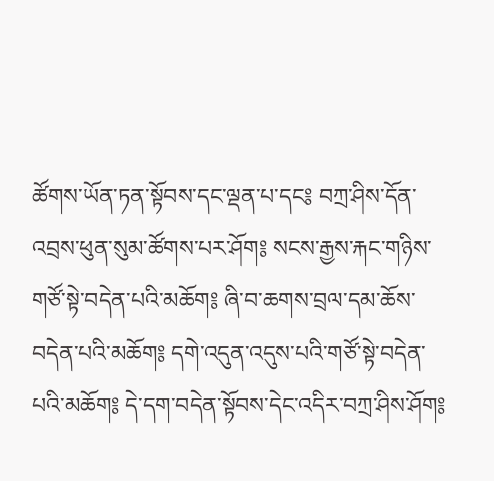ཚོགས་ཡོན་ཏན་སྟོབས་དང་ལྡན་པ་དང༔ བཀྲ་ཤིས་དོན་འབྲས་ཕུན་སུམ་ཚོགས་པར་ཤོག༔ སངས་རྒྱས་རྐང་གཉིས་གཙོ་སྟེ་བདེན་པའི་མཆོག༔ ཞི་བ་ཆགས་བྲལ་དམ་ཆོས་བདེན་པའི་མཆོག༔ དགེ་འདུན་འདུས་པའི་གཙོ་སྟེ་བདེན་པའི་མཆོག༔ དེ་དག་བདེན་སྟོབས་དེང་འདིར་བཀྲ་ཤིས་ཤོག༔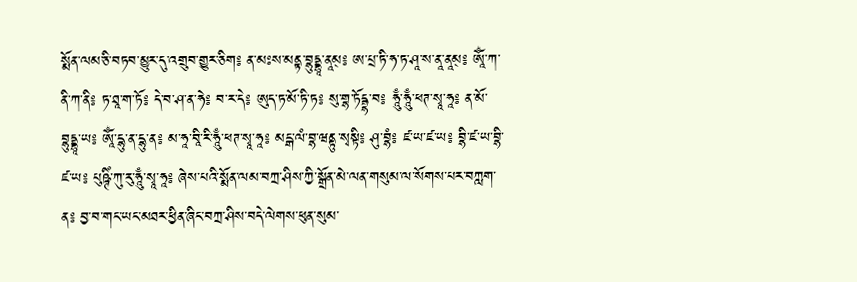སྨོན་ལམ་ཅི་བཏབ་མྱུར་དུ་འགྲུབ་གྱུར་ཅིག༔ ན་མཿས་མནྟ་བྷུདྡྷཱ་ནཱམ྄༔ ཨ་པྲ་ཏི་ཧ་ཏ་ཤཱ་ས་ནཱ་ནཱམ྄༔ ཨཱོྃ་ཀ་ནི་ཀ་ནི༔ ཏ་ཐཱ་ག་ཏོ༔ དེ་བ་ཤ་ན་ཧེ༔ བ་ར་དེ༔ ཨུད་ཏ་མོ་ཏི་ཏ༔ སུ་གྷ་ཏོདྦྷ་བ༔ ཧཱུྃ་ཧཱུྃ་ཕཊ་སྭཱ་ཧཱ༔ ན་མོ་བྷུདྡྷཱ་ཡ༔ ཨཱོྃ་དྷུ་ན་དྷུ་ན༔ མ་ཧཱ་བཱི་རི་ཧཱུྃ་ཕཊ་སྭཱ་ཧཱ༔ མངྒ་ལཾ་བྷ་ཝནྟུ་སྭསྟི༔ ཤུ་བྷཾ༔ ཛ་ཡ་ཛ་ཡ༔ བྷི་ཛ་ཡ་བྷི་ཛ་ཡ༔ པུཥྚིཾ་ཀུ་རུ་ཧཱུྃ་སྭཱ་ཧཱ༔ ཞེས་པའི་སྨོན་ལམ་བཀྲ་ཤིས་ཀྱི་སྒྲོན་མེ་ལན་གསུམ་ལ་སོགས་པར་བཀླག་ན༔ བྱ་བ་གང་ཡང་མཐར་ཕྱིན་ཞིང་བཀྲ་ཤིས་བདེ་ལེགས་ཕུན་སུམ་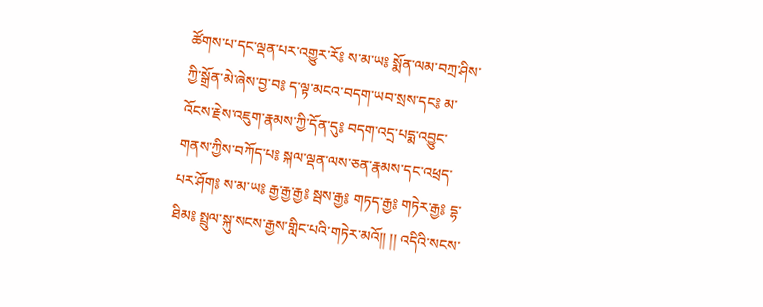ཚོགས་པ་དང་ལྡན་པར་འགྱུར་རོ༔ ས་མ་ཡ༔ སྨོན་ལམ་བཀྲ་ཤིས་ཀྱི་སྒྲོན་མེ་ཞེས་བྱ་བ༔ ད་ལྟ་མངའ་བདག་ཡབ་སྲས་དང༔ མ་འོངས་རྗེས་འཇུག་རྣམས་ཀྱི་དོན་དུ༔ བདག་འདྲ་པདྨ་འབྱུང་གནས་ཀྱིས་བཀོད་པ༔ སྐལ་ལྡན་ལས་ཅན་རྣམས་དང་འཕྲད་པར་ཤོག༔ ས་མ་ཡ༔ རྒྱ་རྒྱ་རྒྱ༔ སྦས་རྒྱ༔ གཏད་རྒྱ༔ གཏེར་རྒྱ༔ དྷ་ཐིམ༔ སྤྲུལ་སྐུ་སངས་རྒྱས་གླིང་པའི་གཏེར་མའོ།། །། འདིའི་སངས་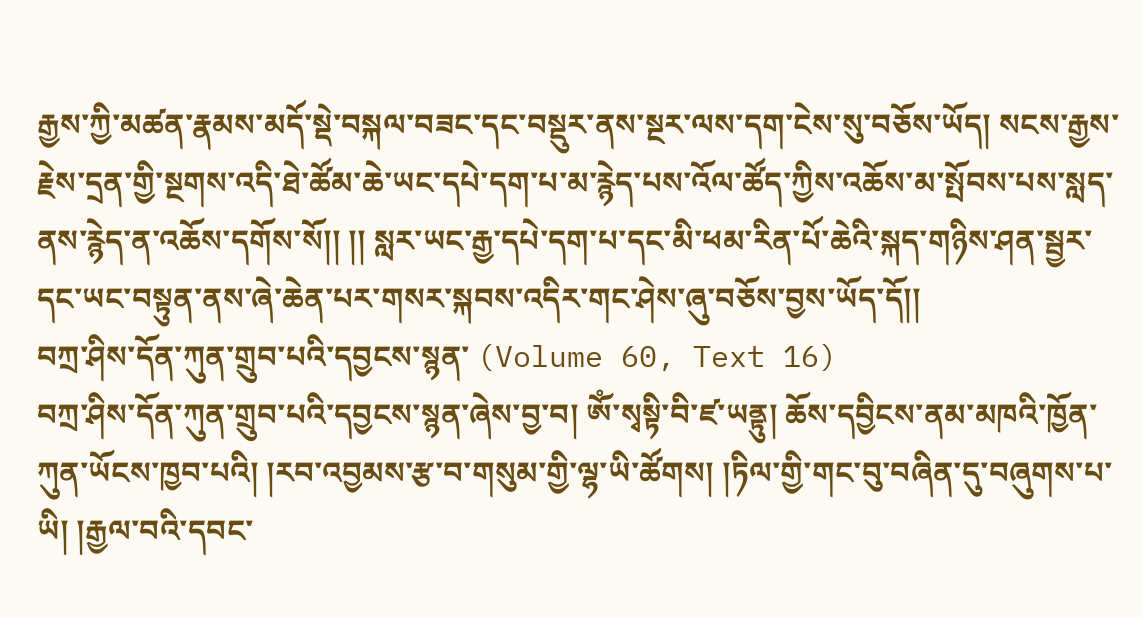རྒྱས་ཀྱི་མཚན་རྣམས་མདོ་སྡེ་བསྐལ་བཟང་དང་བསྡུར་ནས་སྔར་ལས་དག་ངེས་སུ་བཅོས་ཡོད། སངས་རྒྱས་རྗེས་དྲན་གྱི་སྔགས་འདི་ཐེ་ཚོམ་ཆེ་ཡང་དཔེ་དག་པ་མ་རྙེད་པས་འོལ་ཚོད་ཀྱིས་འཆོས་མ་སྤོབས་པས་སླད་ནས་རྙེད་ན་འཆོས་དགོས་སོ།། །། སླར་ཡང་རྒྱ་དཔེ་དག་པ་དང་མི་ཕམ་རིན་པོ་ཆེའི་སྐད་གཉིས་ཤན་སྦྱར་དང་ཡང་བསྟུན་ནས་ཞེ་ཆེན་པར་གསར་སྐབས་འདིར་གང་ཤེས་ཞུ་བཅོས་བྱས་ཡོད་དོ།།
བཀྲ་ཤིས་དོན་ཀུན་གྲུབ་པའི་དབྱངས་སྙན་ (Volume 60, Text 16)
བཀྲ་ཤིས་དོན་ཀུན་གྲུབ་པའི་དབྱངས་སྙན་ཞེས་བྱ་བ། ཨོཾ་སྭསྟི་བི་ཛ་ཡནྟུ། ཆོས་དབྱིངས་ནམ་མཁའི་ཁྱོན་ཀུན་ཡོངས་ཁྱབ་པའི། །རབ་འབྱམས་རྩ་བ་གསུམ་གྱི་ལྷ་ཡི་ཚོགས། །ཏིལ་གྱི་གང་བུ་བཞིན་དུ་བཞུགས་པ་ཡི། །རྒྱལ་བའི་དབང་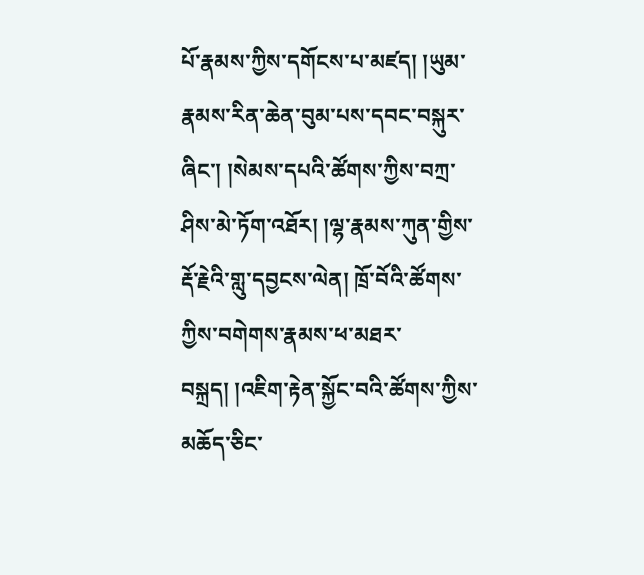པོ་རྣམས་ཀྱིས་དགོངས་པ་མཛད། །ཡུམ་རྣམས་རིན་ཆེན་བུམ་པས་དབང་བསྐུར་ཞིང་། །སེམས་དཔའི་ཚོགས་ཀྱིས་བཀྲ་ཤིས་མེ་ཏོག་འཐོར། །ལྷ་རྣམས་ཀུན་གྱིས་རྡོ་རྗེའི་གླུ་དབྱངས་ལེན། ཁྲོ་བོའི་ཚོགས་ཀྱིས་བགེགས་རྣམས་ཕ་མཐར་བསྐྲད། །འཇིག་རྟེན་སྐྱོང་བའི་ཚོགས་ཀྱིས་མཆོད་ཅིང་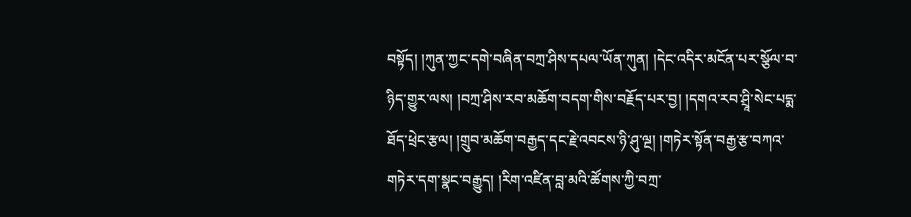བསྟོད། །ཀུན་ཀྱང་དགེ་བཞིན་བཀྲ་ཤིས་དཔལ་ཡོན་ཀུན། །དེང་འདིར་མངོན་པར་སྩོལ་བ་ཉིད་གྱུར་ལས། །བཀྲ་ཤིས་རབ་མཆོག་བདག་གིས་བརྗོད་པར་བྱ། །དགའ་རབ་ཤྲཱི་སེང་པདྨ་ཐོད་ཕྲེང་རྩལ། །གྲུབ་མཆོག་བརྒྱད་དང་རྗེ་འབངས་ཉི་ཤུ་ལྔ། །གཏེར་སྟོན་བརྒྱ་རྩ་བཀའ་གཏེར་དག་སྣང་བརྒྱུད། །རིག་འཛིན་བླ་མའི་ཚོགས་ཀྱི་བཀྲ་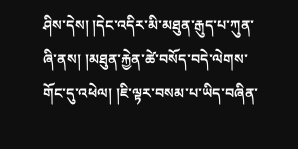ཤིས་དེས། །དེང་འདིར་མི་མཐུན་རྒུད་པ་ཀུན་ཞི་ནས། །མཐུན་རྐྱེན་ཚེ་བསོད་བདེ་ལེགས་གོང་དུ་འཕེལ། །ཇི་ལྟར་བསམ་པ་ཡིད་བཞིན་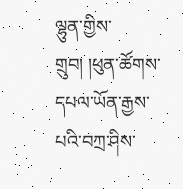ལྷུན་གྱིས་གྲུབ། །ཕུན་ཚོགས་དཔལ་ཡོན་རྒྱས་པའི་བཀྲ་ཤིས་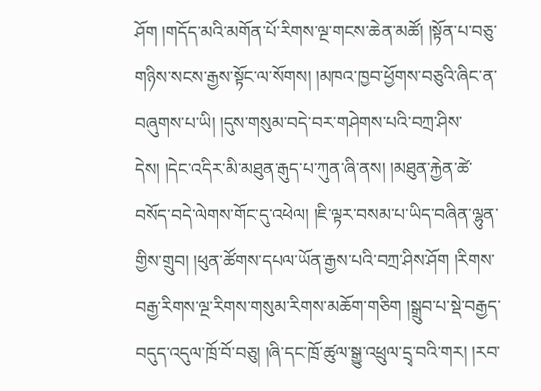ཤོག །གདོད་མའི་མགོན་པོ་རིགས་ལྔ་གངས་ཆེན་མཚོ། །སྟོན་པ་བཅུ་གཉིས་སངས་རྒྱས་སྟོང་ལ་སོགས། །མཁའ་ཁྱབ་ཕྱོགས་བཅུའི་ཞིང་ན་བཞུགས་པ་ཡི། །དུས་གསུམ་བདེ་བར་གཤེགས་པའི་བཀྲ་ཤིས་དེས། །དེང་འདིར་མི་མཐུན་རྒུད་པ་ཀུན་ཞི་ནས། །མཐུན་རྐྱེན་ཚེ་བསོད་བདེ་ལེགས་གོང་དུ་འཕེལ། །ཇི་ལྟར་བསམ་པ་ཡིད་བཞིན་ལྷུན་གྱིས་གྲུབ། །ཕུན་ཚོགས་དཔལ་ཡོན་རྒྱས་པའི་བཀྲ་ཤིས་ཤོག །རིགས་བརྒྱ་རིགས་ལྔ་རིགས་གསུམ་རིགས་མཆོག་གཅིག །སྒྲུབ་པ་སྡེ་བརྒྱད་བདུད་འདུལ་ཁྲོ་བོ་བཅུ། །ཞི་དང་ཁྲོ་ཚུལ་སྒྱུ་འཕྲུལ་དྲྭ་བའི་གར། །རབ་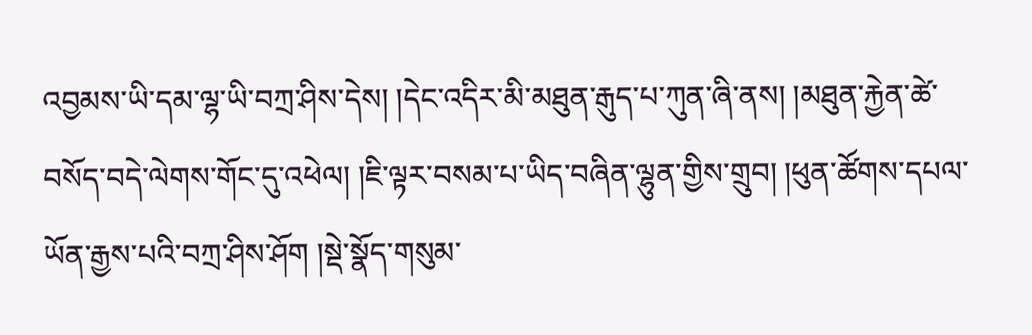འབྱམས་ཡི་དམ་ལྷ་ཡི་བཀྲ་ཤིས་དེས། །དེང་འདིར་མི་མཐུན་རྒུད་པ་ཀུན་ཞི་ནས། །མཐུན་རྐྱེན་ཚེ་བསོད་བདེ་ལེགས་གོང་དུ་འཕེལ། །ཇི་ལྟར་བསམ་པ་ཡིད་བཞིན་ལྷུན་གྱིས་གྲུབ། །ཕུན་ཚོགས་དཔལ་ཡོན་རྒྱས་པའི་བཀྲ་ཤིས་ཤོག །སྡེ་སྣོད་གསུམ་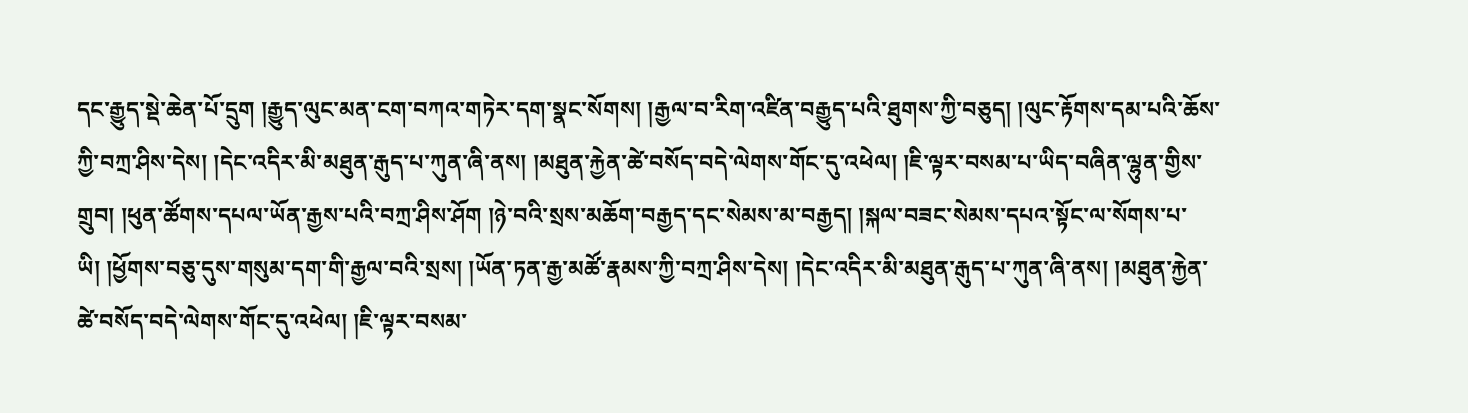དང་རྒྱུད་སྡེ་ཆེན་པོ་དྲུག །རྒྱུད་ལུང་མན་ངག་བཀའ་གཏེར་དག་སྣང་སོགས། །རྒྱལ་བ་རིག་འཛིན་བརྒྱུད་པའི་ཐུགས་ཀྱི་བཅུད། །ལུང་རྟོགས་དམ་པའི་ཆོས་ཀྱི་བཀྲ་ཤིས་དེས། །དེང་འདིར་མི་མཐུན་རྒུད་པ་ཀུན་ཞི་ནས། །མཐུན་རྐྱེན་ཚེ་བསོད་བདེ་ལེགས་གོང་དུ་འཕེལ། །ཇི་ལྟར་བསམ་པ་ཡིད་བཞིན་ལྷུན་གྱིས་གྲུབ། །ཕུན་ཚོགས་དཔལ་ཡོན་རྒྱས་པའི་བཀྲ་ཤིས་ཤོག །ཉེ་བའི་སྲས་མཆོག་བརྒྱད་དང་སེམས་མ་བརྒྱད། །སྐལ་བཟང་སེམས་དཔའ་སྟོང་ལ་སོགས་པ་ཡི། །ཕྱོགས་བཅུ་དུས་གསུམ་དག་གི་རྒྱལ་བའི་སྲས། །ཡོན་ཏན་རྒྱ་མཚོ་རྣམས་ཀྱི་བཀྲ་ཤིས་དེས། །དེང་འདིར་མི་མཐུན་རྒུད་པ་ཀུན་ཞི་ནས། །མཐུན་རྐྱེན་ཚེ་བསོད་བདེ་ལེགས་གོང་དུ་འཕེལ། །ཇི་ལྟར་བསམ་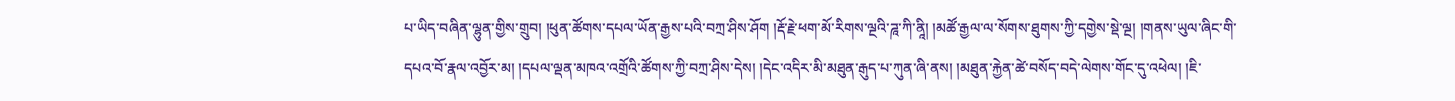པ་ཡིད་བཞིན་ལྷུན་གྱིས་གྲུབ། །ཕུན་ཚོགས་དཔལ་ཡོན་རྒྱས་པའི་བཀྲ་ཤིས་ཤོག །རྡོ་རྗེ་ཕག་མོ་རིགས་ལྔའི་ཌཱ་ཀི་ནཱི། །མཚོ་རྒྱལ་ལ་སོགས་ཐུགས་ཀྱི་དགྱེས་སྡེ་ལྔ། །གནས་ཡུལ་ཞིང་གི་དཔའ་བོ་རྣལ་འབྱོར་མ། །དཔལ་ལྡན་མཁའ་འགྲོའི་ཚོགས་ཀྱི་བཀྲ་ཤིས་དེས། །དེང་འདིར་མི་མཐུན་རྒུད་པ་ཀུན་ཞི་ནས། །མཐུན་རྐྱེན་ཚེ་བསོད་བདེ་ལེགས་གོང་དུ་འཕེལ། །ཇི་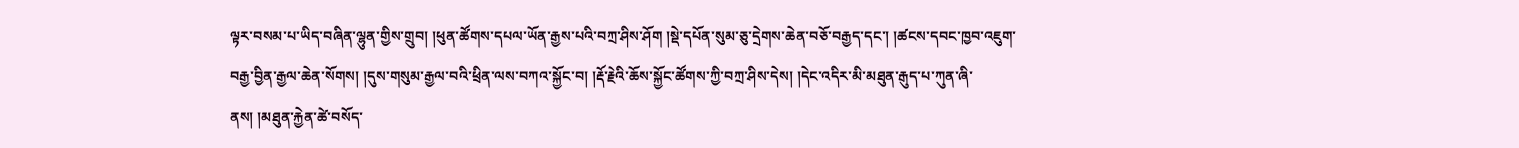ལྟར་བསམ་པ་ཡིད་བཞིན་ལྷུན་གྱིས་གྲུབ། །ཕུན་ཚོགས་དཔལ་ཡོན་རྒྱས་པའི་བཀྲ་ཤིས་ཤོག །སྡེ་དཔོན་སུམ་ཅུ་དྲེགས་ཆེན་བཅོ་བརྒྱད་དང་། །ཚངས་དབང་ཁྱབ་འཇུག་བརྒྱ་བྱིན་རྒྱལ་ཆེན་སོགས། །དུས་གསུམ་རྒྱལ་བའི་ཕྲིན་ལས་བཀའ་སྐྱོང་བ། །རྡོ་རྗེའི་ཆོས་སྐྱོང་ཚོགས་ཀྱི་བཀྲ་ཤིས་དེས། །དེང་འདིར་མི་མཐུན་རྒུད་པ་ཀུན་ཞི་ནས། །མཐུན་རྐྱེན་ཚེ་བསོད་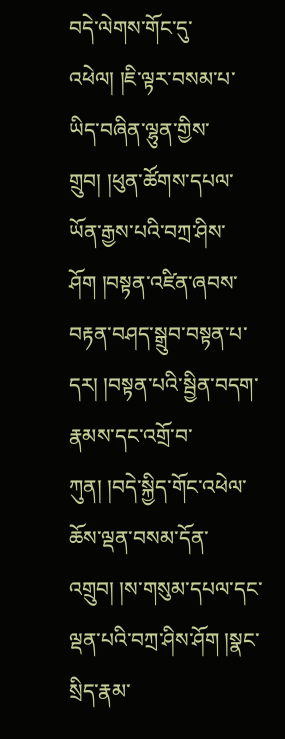བདེ་ལེགས་གོང་དུ་འཕེལ། །ཇི་ལྟར་བསམ་པ་ཡིད་བཞིན་ལྷུན་གྱིས་གྲུབ། །ཕུན་ཚོགས་དཔལ་ཡོན་རྒྱས་པའི་བཀྲ་ཤིས་ཤོག །བསྟན་འཛིན་ཞབས་བརྟན་བཤད་སྒྲུབ་བསྟན་པ་དར། །བསྟན་པའི་སྦྱིན་བདག་རྣམས་དང་འགྲོ་བ་ཀུན། །བདེ་སྐྱིད་གོང་འཕེལ་ཆོས་ལྡན་བསམ་དོན་འགྲུབ། །ས་གསུམ་དཔལ་དང་ལྡན་པའི་བཀྲ་ཤིས་ཤོག །སྣང་སྲིད་རྣམ་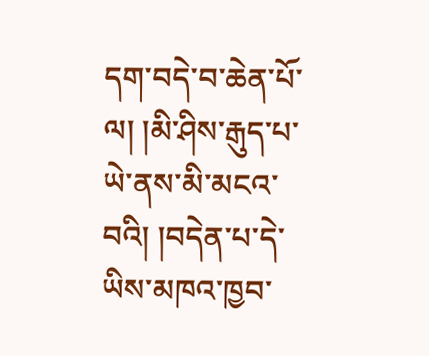དག་བདེ་བ་ཆེན་པོ་ལ། །མི་ཤིས་རྒུད་པ་ཡེ་ནས་མི་མངའ་བའི། །བདེན་པ་དེ་ཡིས་མཁའ་ཁྱབ་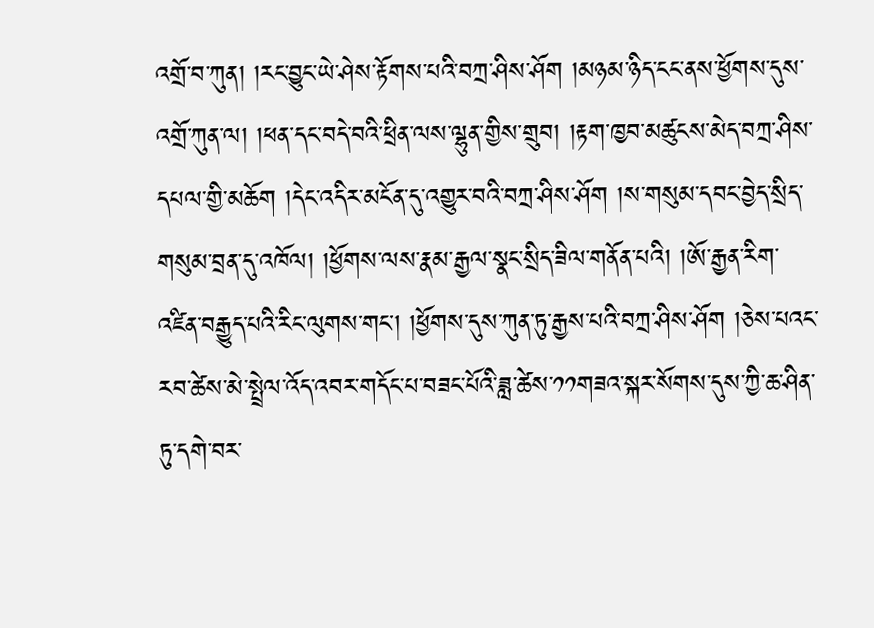འགྲོ་བ་ཀུན། །རང་བྱུང་ཡེ་ཤེས་རྟོགས་པའི་བཀྲ་ཤིས་ཤོག །མཉམ་ཉིད་ངང་ནས་ཕྱོགས་དུས་འགྲོ་ཀུན་ལ། །ཕན་དང་བདེ་བའི་ཕྲིན་ལས་ལྷུན་གྱིས་གྲུབ། །རྟག་ཁྱབ་མཚུངས་མེད་བཀྲ་ཤིས་དཔལ་གྱི་མཆོག །དེང་འདིར་མངོན་དུ་འགྱུར་བའི་བཀྲ་ཤིས་ཤོག །ས་གསུམ་དབང་བྱེད་སྲིད་གསུམ་བྲན་དུ་འཁོལ། །ཕྱོགས་ལས་རྣམ་རྒྱལ་སྣང་སྲིད་ཟིལ་གནོན་པའི། །ཨོ་རྒྱན་རིག་འཛིན་བརྒྱུད་པའི་རིང་ལུགས་གང་། །ཕྱོགས་དུས་ཀུན་ཏུ་རྒྱས་པའི་བཀྲ་ཤིས་ཤོག །ཅེས་པའང་རབ་ཚེས་མེ་སྤྲེལ་འོད་འབར་གདོང་པ་བཟང་པོའི་ཟླ་ཚེས་༡༡གཟའ་སྐར་སོགས་དུས་ཀྱི་ཆ་ཤིན་ཏུ་དགེ་བར་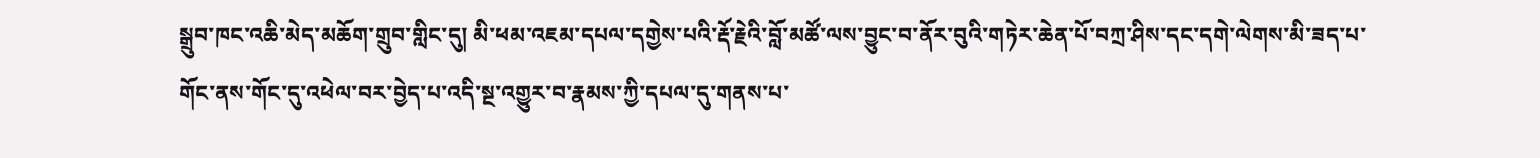སྒྲུབ་ཁང་འཆི་མེད་མཆོག་གྲུབ་གླིང་དུ། མི་ཕམ་འཇམ་དཔལ་དགྱེས་པའི་རྡོ་རྗེའི་བློ་མཚོ་ལས་བྱུང་བ་ནོར་བུའི་གཏེར་ཆེན་པོ་བཀྲ་ཤིས་དང་དགེ་ལེགས་མི་ཟད་པ་གོང་ནས་གོང་དུ་འཕེལ་བར་བྱེད་པ་འདི་སྔ་འགྱུར་བ་རྣམས་ཀྱི་དཔལ་དུ་གནས་པ་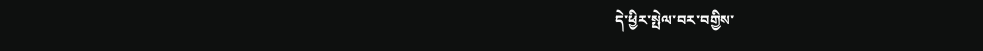དེ་ཕྱིར་སྤེལ་བར་བགྱིས་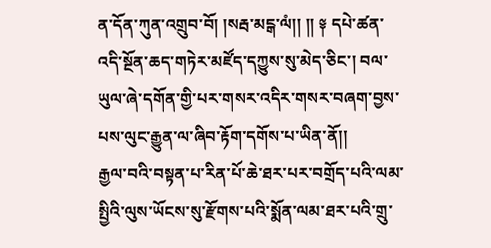ན་དོན་ཀུན་འགྲུབ་བོ། །སརྦ་མངྒ་ལཾ།། །། ༈ དཔེ་ཚན་འདི་སྔོན་ཆད་གཏེར་མཛོད་དཀྱུས་སུ་མེད་ཅིང་། བལ་ཡུལ་ཞེ་དགོན་གྱི་པར་གསར་འདིར་གསར་བཞག་བྱས་པས་ལུང་རྒྱུན་ལ་ཞིབ་རྟོག་དགོས་པ་ཡིན་ནོ།།
རྒྱལ་བའི་བསྟན་པ་རིན་པོ་ཆེ་ཐར་པར་བགྲོད་པའི་ལམ་སྤྱིའི་ལུས་ཡོངས་སུ་རྫོགས་པའི་སྨོན་ལམ་ཐར་པའི་གྲུ་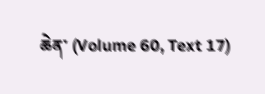ཆེན་ (Volume 60, Text 17)